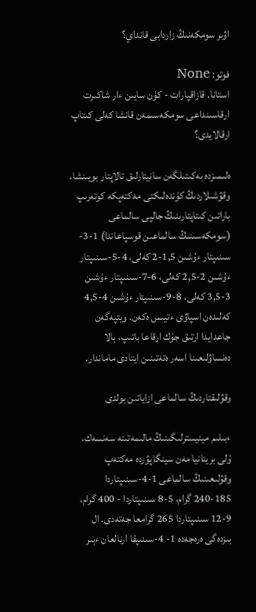اۋىر سومكەنىڭ زاردابى قانداي؟

فوتو: None
استانا. قازاقپارات - كۇن سايىن ءار شاكىرت ارقاسىنداعى سومكەسىمەن قانشا كەلى كىتاپ ارقالايدى؟

ەلىمىزدە بەكىتىلگەن سانيتارلىق تالاپتار بويىنشا، وقۋشىلاردىڭ كۇندەلىكتى مەكتەپكە كوتەرىپ باراتىن كىتاپتارىنىڭ جالپى سالماعى (سومكەسىنىڭ سالماعىن قوسپاعاندا) 1-3-سىنىپتار ءۇشىن 1,5-2 كەلى، 4-5-سىنىپتار ءۇشىن 2-2,5 كەلى، 6-7-سىنىپتار ءۇشىن 3-3,5 كەلى، 8-9-سىنىپتار ءۇشىن 4-4,5 كەلىدەن اسپاۋى ءتيىس ەكەن. ويتپەگەن جاعدايدا ارتىق جۇك ارقاعا باتىپ، بالا دەنساۋلىعىنا اسەر ەتەتىنىن ايتادى ماماندار.

وقۋلىقتاردىڭ سالماعى ازاياتىن بولدى

ءبىلىم مينيسترلىگىنىڭ مالىمەتىنە سەنسەك، ۇلى بريتانيا مەن سينگاپۋردە مەكتەپ وقۋلىعىنىڭ سالماعى 1-4-سىنىپتاردا 185-240 گرام، 5-8 سىنىپتاردا - 400 گرام، 9-12 سىنىپتاردا 265 گرامعا جەتەدى. ال بىزدەگى ەرەجەدە 1- 4-سىنىپقا ارنالعان ءبىر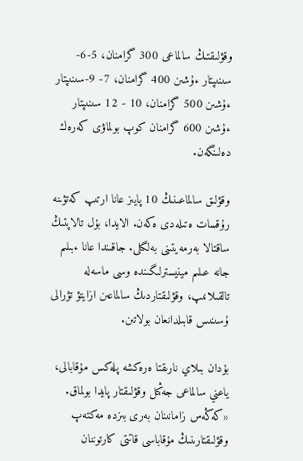وقۋلىقتىڭ سالماعى 300 گرامنان، 5-6-سىنىپتار ءۇشىن 400 گرامنان، 7- 9-سىنىپتار ءۇشىن 500 گرامنان، 10 - 12 سىنىپتار ءۇشىن 600 گرامنان كوپ بولماۋى كەرەك دەلىنگەن.

وقۋلىق سالماعىنىڭ 10 پايىز عانا ارتىپ كەتۋىنە رۇقسات ەتىلەدى ەكەن. الايدا، بۇل تالاپتىڭ ساقتالا بەرمەيتىنى بەلگىلى. جاقىندا عانا ءبىلىم جانە عىلىم مينيسترلىگىندە وسى ماسەلە تالقىلانىپ، وقۋلىقتاردىڭ سالماعىن ازايتۋ تۋرالى ۇسىنىس قابىلدانعان بولاتىن.

بۇدان بىلاي نارىقتا ەرەكشە پلەكس مۇقابالى، ياعني سالماعى جەڭىل وقۋلىقتار پايدا بولماق. «كەڭەس زامانىنان بەرى بىزدە مەكتەپ وقۋلىقتارىنىڭ مۇقاباسى قاتتى كارتوننان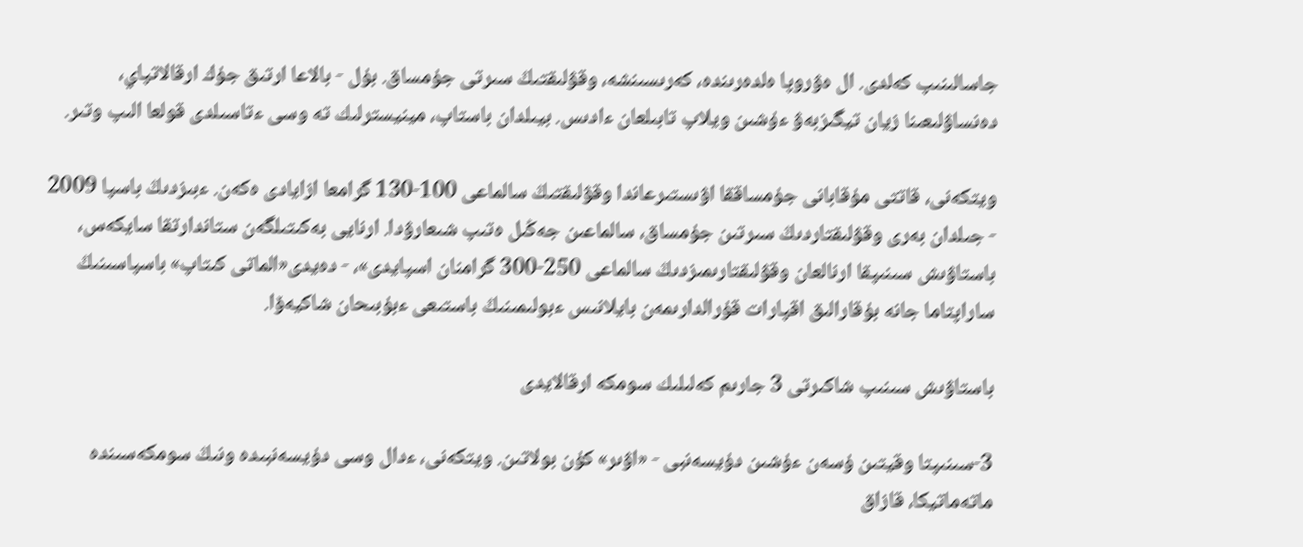جاسالىنىپ كەلدى. ال ەۋروپا ەلدەرىندە، كەرىسىنشە، وقۋلىقتىڭ سىرتى جۇمساق. بۇل - بالاعا ارتىق جۇك ارقالاتپاي، دەنساۋلىعىنا زيان تيگىزبەۋ ءۇشىن ويلاپ تابىلعان ءادىس. بيىلدان باستاپ، مينيسترلىك تە وسى ءتاسىلدى قولعا الىپ وتىر.

ويتكەنى، قاتتى مۇقابانى جۇمساققا اۋىستىرعاندا وقۋلىقتىڭ سالماعى 100-130 گرامعا ازايادى ەكەن. ءبىزدىڭ باسپا 2009 - جىلدان بەرى وقۋلىقتاردىڭ سىرتىن جۇمساق، سالماعىن جەڭىل ەتىپ شىعارۋدا. ارنايى بەكىتىلگەن ستاندارتقا سايكەس، باستاۋىش سىنىپقا ارنالعان وقۋلىقتارىمىزدىڭ سالماعى 250-300 گرامنان اسپايدى»، - دەيدى«الماتى كىتاپ» باسپاسىنىڭ ساراپتاما جانە بۇقارالىق اقپارات قۇرالدارىمەن بايلانىس ءبولىمىنىڭ باستىعى ءبۇبىحان شاكيەۆا.

باستاۋىش سىنىپ شاكىرتى 3 جارىم كەلىلىك سومكە ارقالايدى

3-سىنىپتا وقيتىن ۇسەن ءۇشىن دۇيسەنبى - «اۋىر» كۇن بولاتىن. ويتكەنى، ءدال وسى دۇيسەنبىدە ونىڭ سومكەسىندە ماتەماتيكا، قازاق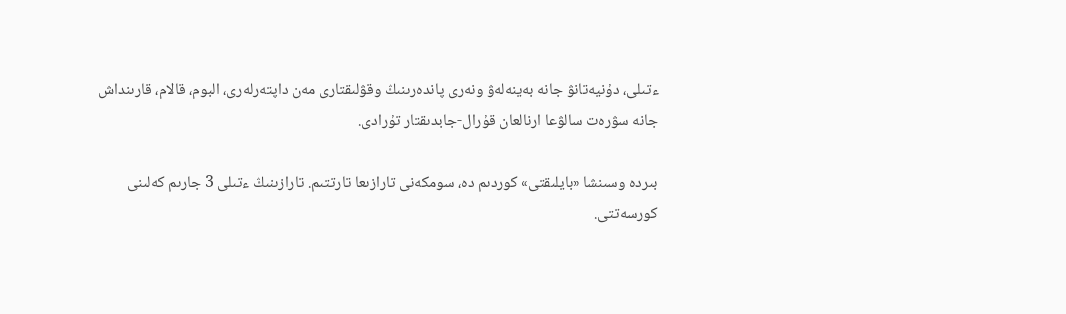ءتىلى، دۇنيەتانۋ جانە بەينەلەۋ ونەرى پاندەرىنىڭ وقۋلىقتارى مەن داپتەرلەرى، البوم، قالام، قارىنداش جانە سۋرەت سالۋعا ارنالعان قۇرال-جابدىقتار تۇرادى.

بىردە وسىنشا «بايلىقتى» كوردىم دە، سومكەنى تارازىعا تارتتىم. تارازىنىڭ ءتىلى 3 جارىم كەلىنى كورسەتتى.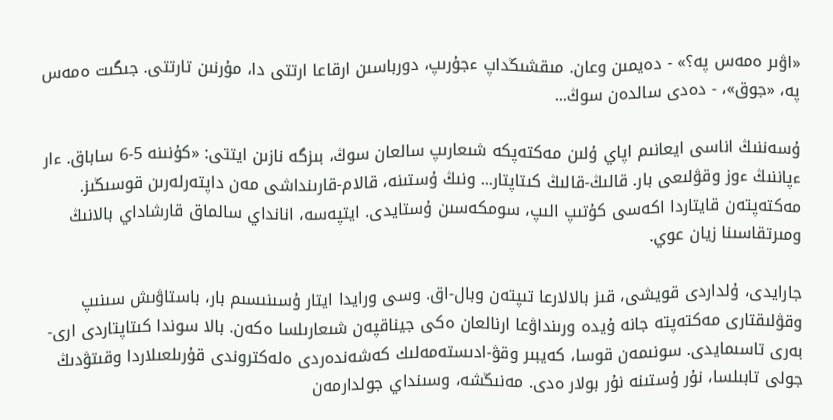«اۋىر ەمەس پە؟» - دەيمىن وعان. مىقشىڭداپ ءجۇرىپ، دورباسىن ارقاعا ارتتى دا، مۇرنىن تارتتى. جىگىت ەمەس پە، «جوق»، - دەدى سالدەن سوڭ...

ۇسەننىڭ اناسى ايعانىم اپاي ۇلىن مەكتەپكە شىعارىپ سالعان سوڭ، بىزگە نازىن ايتتى: «كۇنىنە 5-6 ساباق. ءار ءپاننىڭ ءوز وقۋلىعى بار. قالىڭ-قالىڭ كىتاپتار... ونىڭ ۇستىنە، قالام-قارىنداشى مەن داپتەرلەرىن قوسىڭىز. مەكتەپتەن قايتاردا اكەسى كۇتىپ الىپ، سومكەسىن ۇستايدى. ايتپەسە، انانداي سالماق قارشاداي بالانىڭ ومىرتقاسىنا زيان عوي.

جارايدى، ۇلداردى قويشى، قىز بالالارعا تىپتەن وبال-اق. وسى ورايدا ايتار ۇسىنىسىم بار، باستاۋىش سىنىپ وقۋلىقتارى مەكتەپتە جانە ۇيدە ورىنداۋعا ارنالعان ەكى جيناقپەن شىعارىلسا ەكەن. بالا سوندا كىتاپتاردى ارى- بەرى تاسىمايدى. سونىمەن قوسا، كەيبىر وقۋ-ادىستەمەلىك كەشەندەردى ەلەكتروندى قۇرىلعىلاردا وقىتۋدىڭ جولى تابىلسا، نۇر ۇستىنە نۇر بولار ەدى. مەنىڭشە، وسىنداي جولدارمەن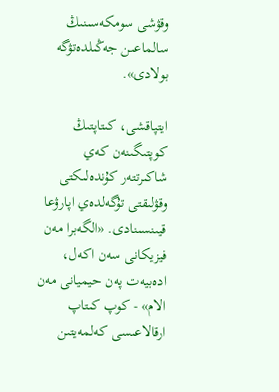وقۋشى سومكەسىنىڭ سالماعىن جەڭىلدەتۋگە بولادى».

ايتپاقشى، كىتاپتىڭ كوپتىگىنەن كەي شاكىرتتەر كۇندەلىكتى وقۋلىقتى تۇگەلدەي اپارۋعا قيىنسىنادى. «الگەبرا مەن فيزيكانى سەن اكەل، ادەبيەت پەن حيميانى مەن الام» - كوپ كىتاپ ارقالاعىسى كەلمەيتىن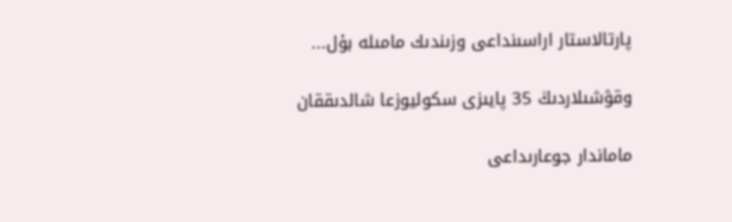پارتالاستار اراسىنداعى وزىندىك مامىلە بۇل...

وقۋشىلاردىڭ 35 پايىزى سكوليوزعا شالدىققان

ماماندار جوعارىداعى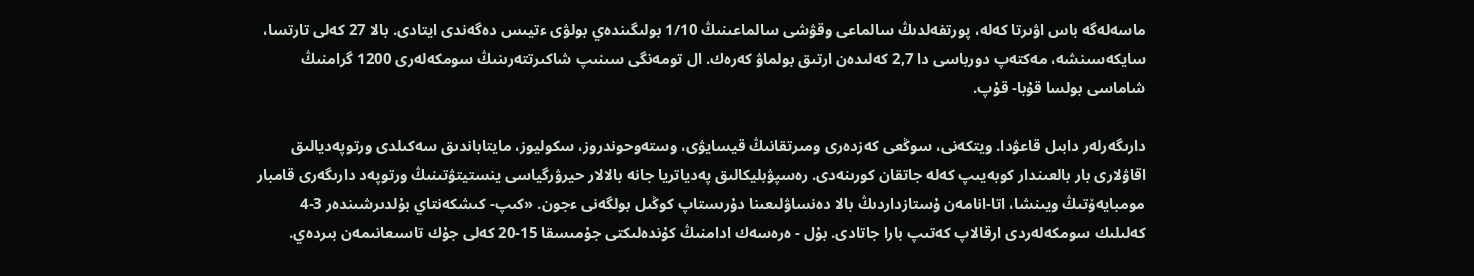ماسەلەگە باس اۋىرتا كەلە، پورتفەلدىڭ سالماعى وقۋشى سالماعىنىڭ 1/10 بولىگىندەي بولۋى ءتيىس دەگەندى ايتادى. بالا 27 كەلى تارتسا، سايكەسىنشە، مەكتەپ دورباسى دا 2,7 كەلىدەن ارتىق بولماۋ كەرەك. ال تومەنگى سىنىپ شاكىرتتەرىنىڭ سومكەلەرى 1200 گرامنىڭ شاماسى بولسا قۇبا- قۇپ.

دارىگەرلەر دابىل قاعۋدا. ويتكەنى، سوڭعى كەزدەرى ومىرتقانىڭ قيسايۋى، وستەوحوندروز، سكوليوز، مايتاباندىق سەكىلدى ورتوپەديالىق اقاۋلارى بار بالعىندار كوبەيىپ كەلە جاتقان كورىنەدى. رەسپۋبليكالىق پەدياتريا جانە بالالار حيرۋرگياسى ينستيتۋتىنىڭ ورتوپەد دارىگەرى قامبار مومبايەۆتىڭ ويىنشا، اتا-انامەن ۇستازداردىڭ بالا دەنساۋلىعىنا دۇرىستاپ كوڭىل بولگەنى ءجون. «كىپ- كىشكەنتاي بۇلدىرشىندەر 3-4 كەلىلىك سومكەلەردى ارقالاپ كەتىپ بارا جاتادى. بۇل - ەرەسەك ادامنىڭ كۇندەلىكتى جۇمىسقا 15-20 كەلى جۇك تاسىعانىمەن بىردەي.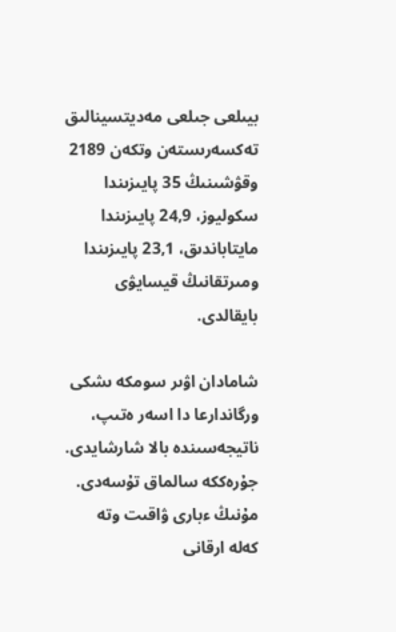بيىلعى جىلعى مەديتسينالىق تەكسەرىستەن وتكەن 2189 وقۋشىنىڭ 35 پايىزىندا سكوليوز، 24,9 پايىزىندا مايتاباندىق، 23,1 پايىزىندا ومىرتقانىڭ قيسايۋى بايقالدى.

شامادان اۋىر سومكە ىشكى ورگاندارعا دا اسەر ەتىپ، ناتيجەسىندە بالا شارشايدى. جۇرەككە سالماق تۇسەدى. مۇنىڭ ءبارى ۋاقىت وتە كەلە ارقانى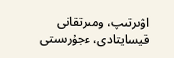اۋىرتىپ، ومىرتقانى قيسايتادى، ءجۇرىستى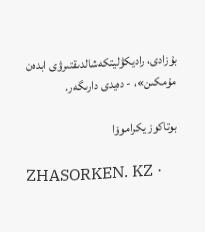بۇزادى، راديكۋليتكەشالدىقتىرۋى ابدەن مۇمكىن»، - دەيدى دارىگەر.

بوتاكوز يكراموۆا

ZHASORKEN. KZ ·